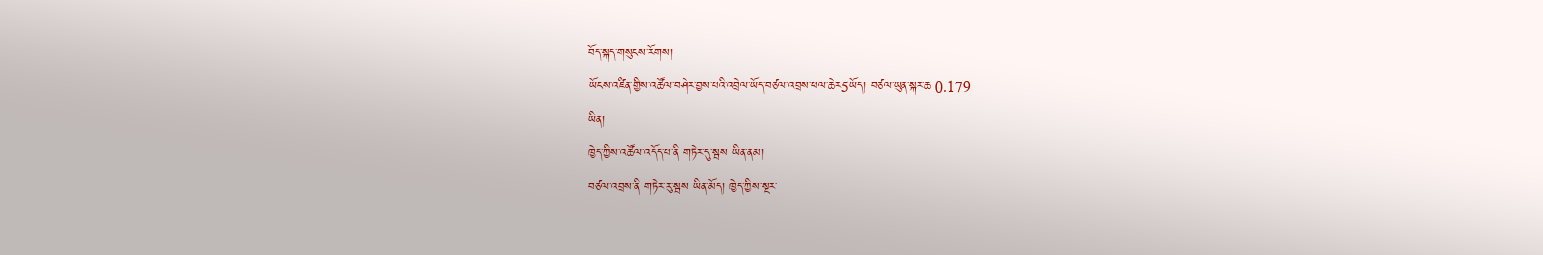བོད་སྐད་གསུངས་རོགས།
ཡོངས་འཛིན་གྱིས་འཚོལ་བཤེར་བྱས་པའི་འབྲེལ་ཡོད་བཙལ་འབྲས་ཕལ་ཆེར5ཡོད། བཙལ་ཡུན་སྐར་ཆ 0.179
ཡིན།
ཁྱེད་ཀྱིས་འཚོལ་འདོད་པ་ནི གཏེར་དུ་སྦས ཡིན་ནམ།
བཙལ་འབྲས་ནི གཏེར་རུ་སྦས ཡིན་མོད། ཁྱེད་ཀྱིས་སྔར་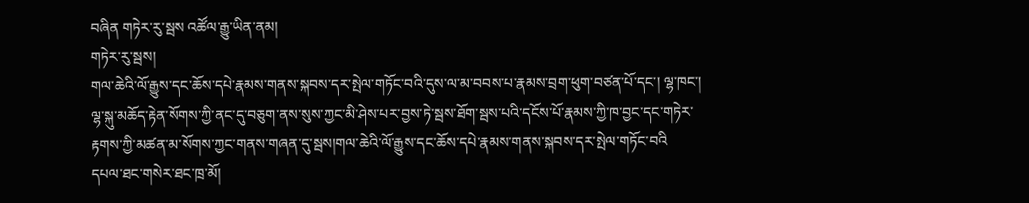བཞིན གཏེར་རུ་སྦས འཚོལ་རྒྱུ་ཡིན་ནམ།
གཏེར་རུ་སྦས།
གལ་ཆེའི་ལོ་རྒྱུས་དང་ཆོས་དཔེ་རྣམས་གནས་སྐབས་དར་སྤེལ་གཏོང་བའི་དུས་ལ་མ་བབས་པ་རྣམས་བྲག་ཕུག་བཙན་པོ་དང་། ལྷ་ཁང་། ལྷ་སྐུ་མཆོད་རྟེན་སོགས་ཀྱི་ནང་དུ་བཅུག་ནས་སུས་ཀྱང་མི་ཤེས་པར་བྱས་ཏེ་སྦས་ཐོག་སྦས་པའི་དངོས་པོ་རྣམས་ཀྱི་ཁ་བྱང་དང་གཏེར་རྟགས་ཀྱི་མཚན་མ་སོགས་ཀྱང་གནས་གཞན་དུ་སྦས།གལ་ཆེའི་ལོ་རྒྱུས་དང་ཆོས་དཔེ་རྣམས་གནས་སྐབས་དར་སྤེལ་གཏོང་བའི
དཔལ་ཐང་གསེར་ཐང་ཁྲ་མོ།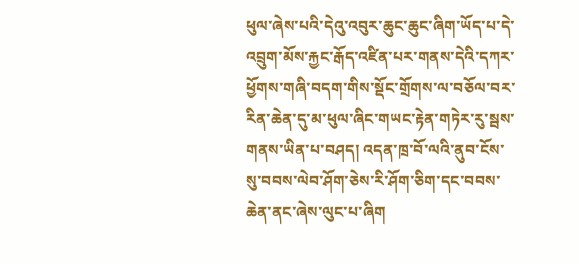ཕུལ་ཞེས་པའི་དེའུ་འབུར་ཆུང་ཆུང་ཞིག་ཡོད་པ་དེ་འབྲུག་མོས་རྐྱང་རྒོད་འཛིན་པར་གནས་དེའི་དཀར་ཕྱོགས་གཞི་བདག་གིས་སྡོང་གྲོགས་ལ་བཅོལ་བར་རིན་ཆེན་དུ་མ་ཕུལ་ཞིང་གཡང་རྟེན་གཏེར་རུ་སྦས་གནས་ཡིན་པ་བཤད། འདན་ཁྲ་བོ་ལའི་ནུབ་ངོས་སུ་བབས་ལེབ་ཤོག་ཅེས་རི་ཤོག་ཅིག་དང་བབས་ཆེན་ནང་ཞེས་ལུང་པ་ཞིག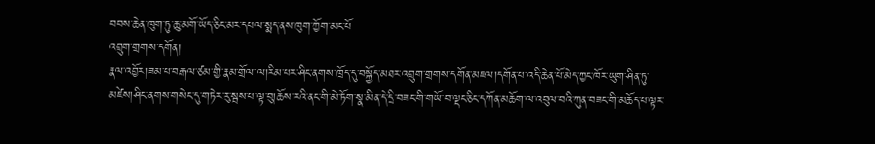བབས་ཆེན་ཁུག་ཏུ་ཆུ་མགོ་ཡོད་ཅིང་མར་དཔལ་སྨད་ནས་ཁུག་ཀྱོག་མང་པོ
འབྲུག་གྲགས་དགོན།
རྣལ་འབྱོར།ཟམ་པ་བརྒལ་ཙམ་གྱི་རྣམ་གྲོལ་ལ།རིམ་པར་ཤིང་ནགས་ཁྲོད་དུ་བསྐྱོད་མཐར་འབྲུག་གྲགས་དགོན་མཇལ།དགོན་པ་འདི་ཆེན་པོ་མེད་ཀྱང་ཁོར་ཡུག་ཤིན་ཏུ་མཛེས།ཤིང་ནགས་གསེང་དུ་གཏེར་རུ་སྦས་པ་ལྟ་བུ།ཆོས་རའི་ནང་གི་མེ་ཏོག་སྣ་མིན་དེ་དྲི་བཟང་གི་གཡོ་བ་ལྡང་ཅིང་དཀོན་མཆོག་ལ་འབུལ་བའི་ཀུན་བཟང་གི་མཆོད་པ་ལྟར་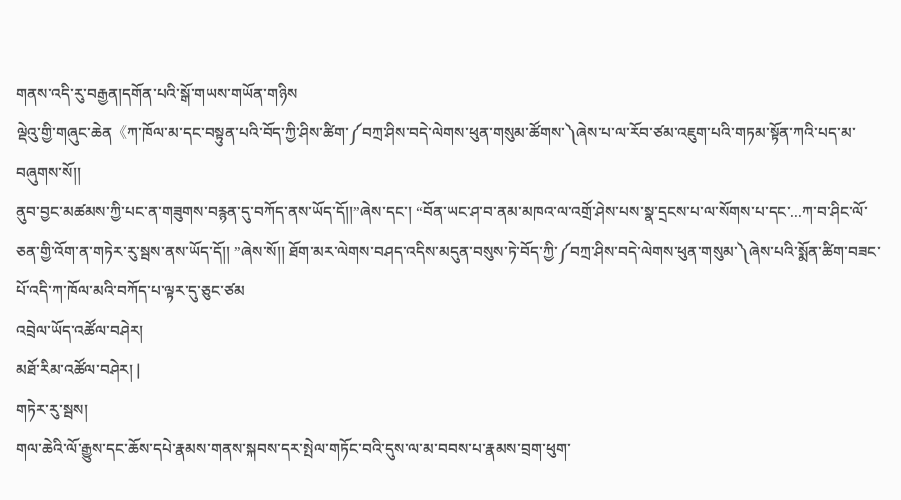གནས་འདི་རུ་བརྒྱན།དགོན་པའི་སྒོ་གཡས་གཡོན་གཉིས
ལྡེའུ་གྱི་གཞུང་ཆེན《ཀ་ཁོལ་མ་དང་བསྟུན་པའི་བོད་ཀྱི་ཤིས་ཚིག་༼བཀྲ་ཤིས་བདེ་ལེགས་ཕུན་གསུམ་ཚོགས་༽ཞེས་པ་ལ་རོབ་ཙམ་འཇུག་པའི་གཏམ་སྟོན་ཀའི་པད་མ་བཞུགས་སོ།།
ནུབ་བྱང་མཚམས་ཀྱི་པང་ན་གཟུགས་བརྙན་དུ་བཀོད་ནས་ཡོད་དོ།།”ཞེས་དང་། “བོན་ཡང་ཤ་བ་ནམ་མཁའ་ལ་འགྲོ་ཤེས་པས་སྣ་དྲངས་པ་ལ་སོགས་པ་དང་...ཀ་བ་ཤིང་ལོ་ཅན་གྱི་འོག་ན་གཏེར་རུ་སྦས་ནས་ཡོད་དོ།། ”ཞེས་སོ།། ཐོག་མར་ལེགས་བཤད་འདིས་མདུན་བསུས་ཏེ་བོད་ཀྱི་༼བཀྲ་ཤིས་བདེ་ལེགས་ཕུན་གསུམ་༽ཞེས་པའི་སྨོན་ཚིག་བཟང་པོ་འདི་ཀ་ཁོལ་མའི་བཀོད་པ་ལྟར་དུ་ཅུང་ཙམ
འབྲེལ་ཡོད་འཚོལ་བཤེར།
མཐོ་རིམ་འཚོལ་བཤེར། |
གཏེར་རུ་སྦས།
གལ་ཆེའི་ལོ་རྒྱུས་དང་ཆོས་དཔེ་རྣམས་གནས་སྐབས་དར་སྤེལ་གཏོང་བའི་དུས་ལ་མ་བབས་པ་རྣམས་བྲག་ཕུག་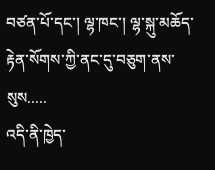བཙན་པོ་དང་། ལྷ་ཁང་། ལྷ་སྐུ་མཆོད་རྟེན་སོགས་ཀྱི་ནང་དུ་བཅུག་ནས་སུས.....
འདི་ནི་ཁྱེད་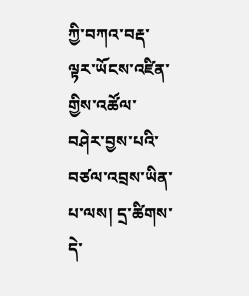ཀྱི་བཀའ་བརྡ་ལྟར་ཡོངས་འཛིན་གྱིས་འཚོལ་བཤེར་བྱས་པའི་བཙལ་འབྲས་ཡིན་པ་ལས། དྲ་ཚིགས་དེ་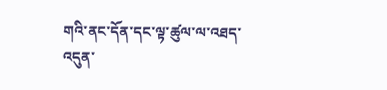གའི་ནང་དོན་དང་ལྟ་ཚུལ་ལ་འཐད་འདུན་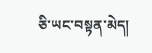ཅི་ཡང་བསྟན་མེད།